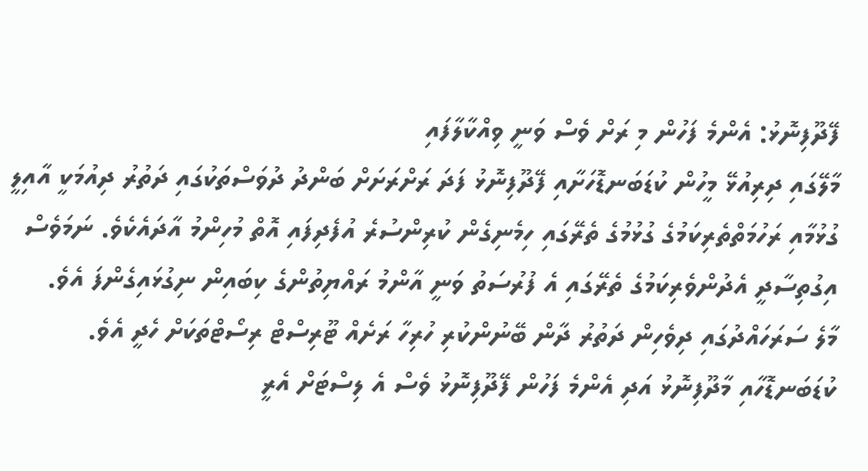ފޭދޫފިނޮޅު: އެންމެ ފަހުން މި ރަށް ވެސް ވަނީ ވިއްކާލާފައި
މާލޭގައި ދިރިއުޅޭ މީހުން ކުޑަބަނޑޮހަށާއި ފޭދޫފިނޮޅު ފަދަ ރަށްރަށަށް ބަންދު ދުވަސްތަކުގައި ދަތުރު ދިއުމަކީ އާއިލީ ގުޅުމާއި ރަހުމަތްތެރިކަމުގެ ގުޅުމުގެ ތެރޭގައި ހިމެނިގެން ކުރިންސުރެ އުފެދިފައި އޮތް މުހިންމު އާދައެކެވެ. ނަމަވެސް އިގުތިސާދީ އެދުންވެރިކަމުގެ ތެރޭގައި އެ ފުރުސަތު ވަނީ އާންމު ރައްޔިތުންގެ ކިބައިން ނިގުޅައިގެންފަ އެވެ.
މާލެ ސަރަހައްދުގައި ދިވެހިން ދަތުރު ދާން ބޭނުންކުރި ހުރިހާ ރަށެއް ޓޫރިސްޓް ރިސޯޓްތަކަށް ހެދީ އެވެ. ކުޑަބަނޑޮހާއި މާދޫފިނޮޅު އަދި އެންމެ ފަހުން ފޭދޫފިނޮޅު ވެސް އެ ލިސްޓަށް އެރީ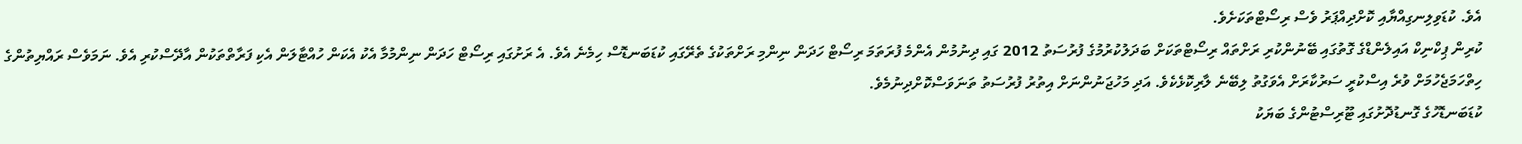އެވެ. ކުޑަވިލިނގިއްޔާއި ކޮށްދިއްޕަރު ވެސް ރިސޯޓްތަކަށެވެ.
ކުރިން ޕިކްނިކް އައިލެންޑްގެ ގޮތުގައި ބޭނުންކުރި ރަށްތައް ރިސޯޓްތަކަށް ބަދަލުކުރުމުގެ ފުރުސަތު 2012 ގައި ދިނުމުން އެންމެ ފުރަތަމަ ރިސޯޓް ހަދަން ނިންމި ރަށްތަކުގެ ތެރޭގައި ކުޑަބަނޑޮސް ހިމެނެ އެވެ. އެ ރަށުގައި ރިސޯޓް ހަދަން ނިންމުމާ އެކު އެކަން ހުއްޓާލަން އެކި ފަރާތްތަކުން އާދޭސްކުރި އެވެ. ނަމަވެސް ރައްޔިތުންގެ ހިތްހަމަޖެހުމަށް ވުރެ އިސްކުރީ ސަރުކާރަށް އެވަގުތު ލިބޭނެ ލާރިކޮޅެކެވެ. އަދި މަހުޖަނުންނަށް އިތުރު ފުރުސަތު ތަނަވަސްކޮށްދިނުމެވެ.
ކުޑަބަނޑޮހުގެ ގޮނޑުދޮށުގައި ޓޫރިސްޓުންގެ ބަޔަކު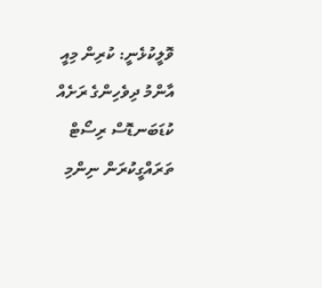ވޮލީކުޅެނީ: ކުރިން މިއީ އާންމު ދިވެހިންގެ ރަށެއް
ކުޑަބަނޑޮސް ރިސޯޓް ތަރައްގީކުރަން ނިންމި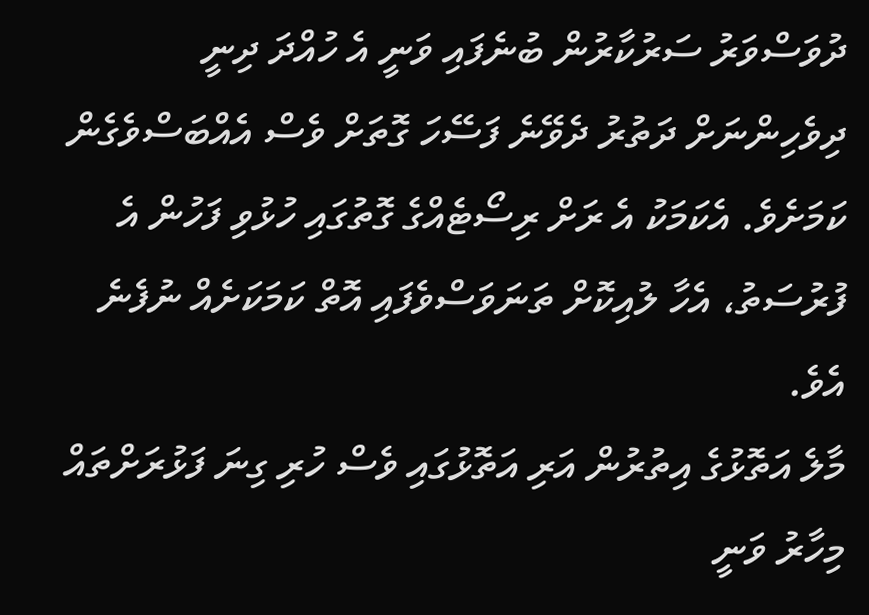ދުވަސްވަރު ސަރުކާރުން ބުނެފައި ވަނީ އެ ހުއްދަ ދިނީ ދިވެހިންނަށް ދަތުރު ދެވޭނެ ފަސޭހަ ގޮތަށް ވެސް އެއްބަސްވެގެން ކަމަށެވެ. އެކަމަކު އެ ރަށް ރިސޯޓެއްގެ ގޮތުގައި ހުޅުވި ފަހުން އެ ފުރުސަތު، އެހާ ލުއިކޮށް ތަނަވަސްވެފައި އޮތް ކަމަކަށެއް ނުފެނެ އެވެ.
މާލެ އަތޮޅުގެ އިތުރުން އަރި އަތޮޅުގައި ވެސް ހުރި ގިނަ ފަޅުރަށްތައް މިހާރު ވަނީ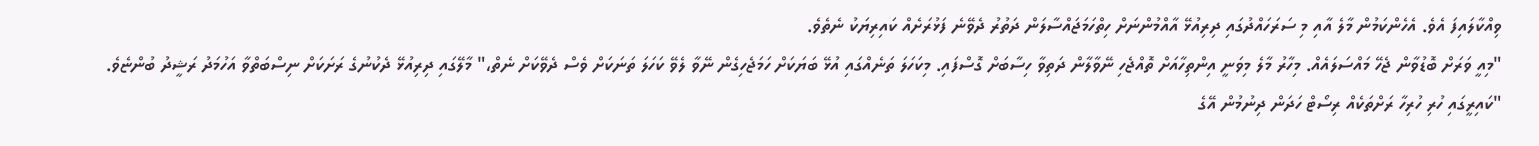ވިއްކާލައިފަ އެވެ. އެހެންކަމުން މާލެ އާއި މި ސަރަހައްދުގައި ދިރިއުޅޭ އާއްމުންނަށް ހިތްހަމަޖައްސާލަން ދަތުރު ދެވޭނެ ފަޅުރަށެއް ކައިރިޔަކު ނެތެވެ.
"މިއީ ވަރަށް ބޮޑުވާން ޖެހޭ މައްސަލައެއް. މިހާރު މާލެ މިވަނީ އިންތިހާއަށް ތޮއްޖެހި ނޭވާލާން ދަތިވާ ހިސާބަށް ގޮސްފައި. މިކަހަލަ ތަނެއްގައި އުޅޭ ބަޔަކަށް ހަމަޖެހިގެން ނޭވާ ލެވޭ ކަހަލަ ތަނަކަށް ވެސް ދެވޭކަށް ނެތް،" މާލޭގައި ދިރިއުޅޭ ދެކުނުގެ ރަށަކަށް ނިސްބަތްވާ އަހުމަދު ރަޝީދު ބުންޏެވެ.
"ކައިރީގައި ހުރި ހުރިހާ ރަށްތަކެއް ރިސޯޓް ހަދަން ދިނުމުން އޭގެ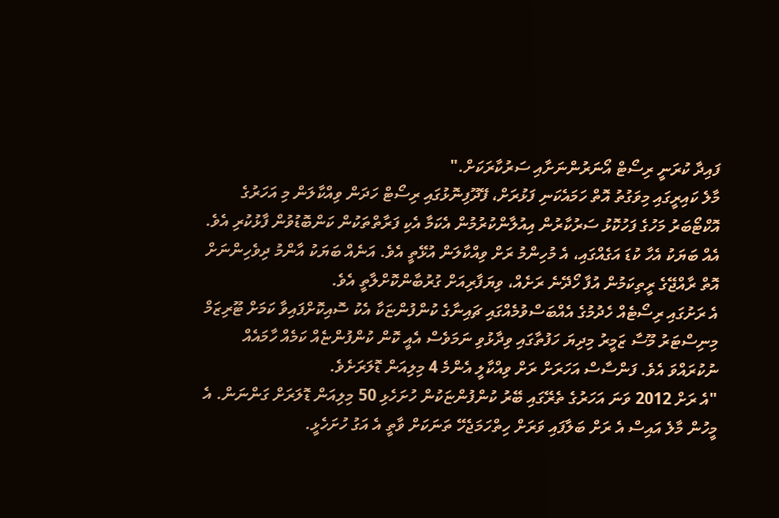ފައިދާ ކުރަނީ ރިސޯޓް އޯނަރުންނަށާއި ސަރުކާރަކަށް."
މާލެ ކައިރީގައި މިވަގުތު އޮތް ހަމައެކަނި ފަޅުރަށް، ފޭދޫފިނޮޅުގައި ރިސޯޓް ހަދަން ވިއްކާލަން މި އަހަރުގެ އޮކްޓޯބަރު މަހުގެ ފަހުކޮޅު ސަރުކާރުން އިއުލާންކުރުމުން އެކަމާ އެކި ފަރާތްތަކުން ކަންބޮޑުވުން ފާޅުކުރި އެވެ. އެއް ބަޔަކު އެހާ ކުޑަ އަގެއްގައި، އެ މުހިންމު ރަށް ވިއްކާލަން އުޅޭތީ އެވެ. އަނެއް ބަޔަކު އާންމު ދިވެހިންނަށް އޮތް ރާއްޖޭގެ ރީތިކަމުން އުފާ ހޯދޭނެ ރަށެއް، ވިޔަފާރިއަށް ގުރުބާންކޮށްލާތީ އެވެ.
އެ ރަށުގައި ރިސޯޓެއް ހެދުމުގެ އެއްބަސްވުމެއްގައި ޗައިނާގެ ކުންފުންޏަކާ އެކު ސޮއިކޮށްފައިވާ ކަމަށް ޓޫރިޒަމް މިނިސްޓަރު މޫސާ ޒަމީރު މިދިޔަ ހަފުތާގައި ވިދާޅުވި ނަމަވެސް އެއީ ކޮން ކުންފުންޏެއް ކަމެއް ހާމައެއް ނުކުރައްވަ އެވެ. ފަންސާސް އަހަރަށް ރަށް ވިއްކާލީ އެންމެ 4 މިލިއަން ޑޮލަރަށެވެ.
"އެ ރަށް 2012 ވަނަ އަހަރުގެ ތެރޭގައި ބޭރު ކުންފުންޏަކުން ހުށަހެޅި 50 މިލިއަން ޑޮލަރަށް ގަންނަން. އެ މީހުން މާލެ އައިސް އެ ރަށް ބަލާފައި ވަރަށް ހިތްހަމަޖެހޭ ތަނަކަށް ވާތީ އެ އަގު ހުށަހެޅީ.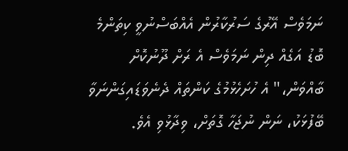ނަމަވެސް އޭރުގެ ސަރުކާރުން އެއްބަސްނުވީ ކިތަންމެ ބޮޑު އަގެއް ދިން ނަމަވެސް އެ ރަށް ދޫނުކޮށް ބާއްވަން،" އެ ހުށަހެޅުމުގެ ކަންތައް ދެނެވަޑައިގަންނަވާ ބޭފުޅަކު، ނަން ނުޖަހާ ގޮތަށް، ވިދާޅުވި އެވެ.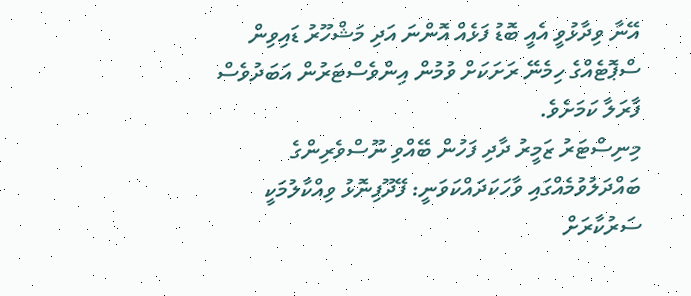އޭނާ ވިދާޅުވީ އެއީ ބޮޑު ފަޅެއް އޮންނަ އަދި މަޝްހޫރު ޑައިވިން ސްޕޮޓެއްގެ ހިމެނޭ ރަށަކަށް ވުމުން އިންވެސްޓަރުން އަބަދުވެސް ފާރަލާ ކަމަށެވެ.
މިނިސްޓަރު ޒަމީރު ދާދި ފަހުން ބޭއްވި ނޫސްވެރިންގެ ބައްދަލުވުމެއްގައި ވާހަކަދައްކަވަނީ: ފޭދޫފިނޮޅު ވިއްކާލުމަކީ ސަރުކާރަށް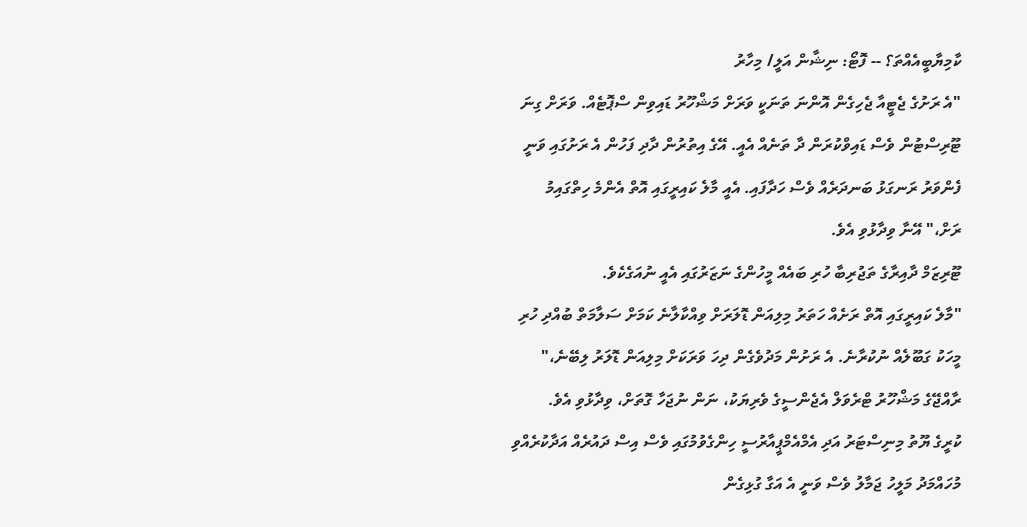ކާމިޔާބީއެއްތަ؟ -- ފޮޓޯ: ނިޝާން އަލީ/ މިހާރު
"އެ ރަށުގެ ޖެޓީއާ ޖެހިގެން އޮންނަ ތަނަކީ ވަރަށް މަޝްހޫރު ޑައިވިން ސްޕޮޓެއް. ވަރަށް ގިނަ ޓޫރިސްޓުން ވެސް ޑައިވްކުރަން ދާ ތަނެއް އެއީ. އޭގެ އިތުރުން ދާދި ފަހުން އެ ރަށުގައި ވަނީ ފެންވަރު ރަނގަޅު ބަނދަރެއް ވެސް ހަދާފައި. އެއީ މާލެ ކައިރީގައި އޮތް އެންމެ ހިތްގައިމު ރަށް،" އޭނާ ވިދާޅުވި އެވެ.
ޓޫރިޒަމް ދާއިރާގެ ތަޖުރިބާ ހުރި ބައެއް މީހުންގެ ނަޒަރުގައި އެއީ ނުއަގެކެވެ.
"މާލެ ކައިރީގައި އޮތް ރަށެއް ހަތަރު މިލިއަން ޑޮލަރަށް ވިއްކާލާނެ ކަމަށް ސަލާމަތް ބުއްދި ހުރި މީހަކު ގަބޫލެއް ނުކުރާނެ. އެ ރަށުން މަދުވެގެން ދިހަ ވަރަކަށް މިލިއަން ޑޮލަރު ލިބޭނެ،" ރާއްޖޭގެ މަޝްހޫރު ޓްރެވަލް އެޖެންސީގެ ވެރިޔަކު، ނަން ނުޖަހާ ގޮތަށް، ވިދާޅުވި އެވެ.
ކުރީގެ ޔޫތު މިނިސްޓަރު އަދި އެމްއެމްޕީއާރުސީ ހިންގެވުމުގައި ވެސް އިސް ދައުރެއް އަދާކުރެއްވި މުހައްމަދު މަލީހު ޖަމާލު ވެސް ވަނީ އެ އަގާ ގުޅިގެން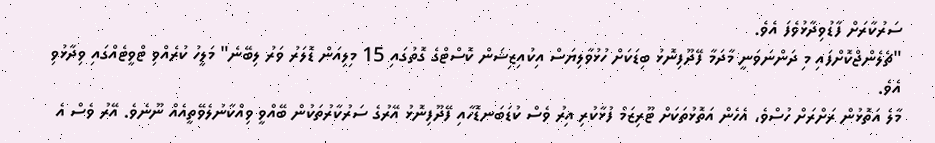ސަރުކާރަށް ފާޑުވިދާޅުވެފަ އެވެ.
"ޗެލެންޖްކޮށްފައި މި ދަންނަވަނީ މާދަމާ ފޭދޫފިނޮޅު ބިޑަކަށް ހުޅުވާލިޔަސް އިކުއިޒިޝަން ކޮސްޓްގެ ގޮތުގައި 15 މިލިއަން ޑޮލަރު ވަރު ލިބޭނެ" މަލީހު ކުރެއްވި ޓްވީޓެއްގައި ވިދާޅުވި އެވެ.
މާލެ އަތޮޅުން ރަށްރަށް ހުސްވެ، އެހެން އަތޮޅުތަކަށް ޓޫރިޒަމް ފުޅާކުރި އިރު ވެސް ކުޑަބަނޑޮހާއި ފޭދޫފިނޮޅު އޭރުގެ ސަރުކާރުތަކުން ބޭއްވީ ވިއްކާނުލެވޭތީއެއް ނޫނެވެ. އޭރު ވެސް އެ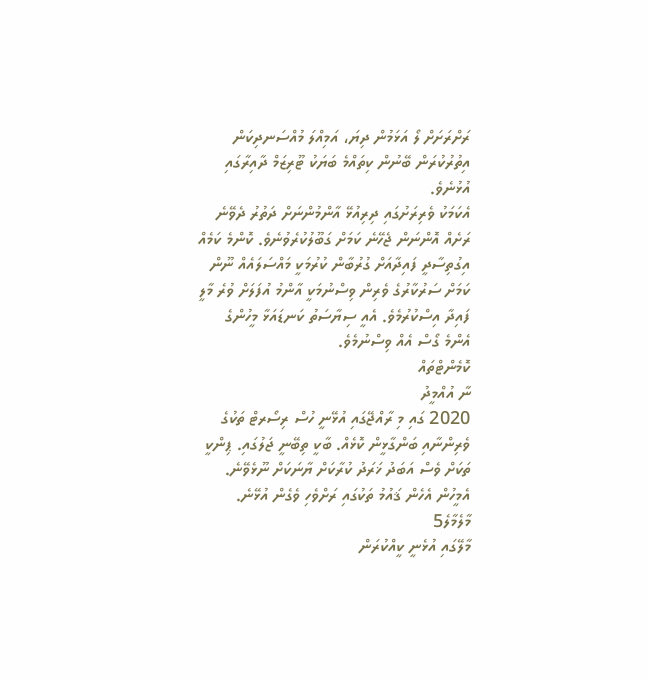ރަށްރަށަށް ލޯ އަޅަމުން ދިޔަ، އަމިއްލަ މުއްސަނދިކަން އިތުރުކުރަން ބޭނުން ކިތައްމެ ބަޔަކު ޓޫރިޒަމް ދާއިރާގައި އުޅުނެވެ.
އެކަމަކު ވެރިރަށުގައި ދިރިއުޅޭ އާންމުންނަށް ދަތުރު ދެވޭނެ ރަށެއް އޮންނަން ޖެހޭނެ ކަމަށް ގަބޫލުކުރެވުނެވެ. ކޮންމެ ކަމެއް އިގުތިސާދީ ފައިދާއަށް ގުރުބާން ކުރުމަކީ މައްސަލައެއް ނޫން ކަމަށް ސަރުކާރުގެ ވެރިން ވިސްނުމަކީ އާންމު އުފަލަށް ވުރެ މާލީ ފައިދާ އިސްކުރުމެވެ. އެއީ ސިޔާސަތު ކަނޑައަޅާ މީހުންގެ އެންމެ ގޯސް އެއް ވިސްނުމެވެ.
ކޮމެންޓްތައް
ނާ އުއްމީދު
2020 ގައި މި ރާއްޖޭގައި އުޅޭނީ ހުސް ރިސޯރޓް ތަކުގެ ވެރިންނާއި ބަންގާޅީން ކޮޅެއް. ބާކީ ތިބޭނީ ޖަލުގައި. ޕިންކީ ތަކަށް ވެސް އަބަދު ޚަރަދު ކުރާކަށް ޔާނަކަށް ނޫޅެވޭނެ. އެމީހުން އެހެން ޤައުމު ތަކުގައި ރަށްވެހި ވެގެން އުޅޭނެ.
މާލެމާލެ5
މާލޭގައި އުޅެނީ ކީއްކުރަން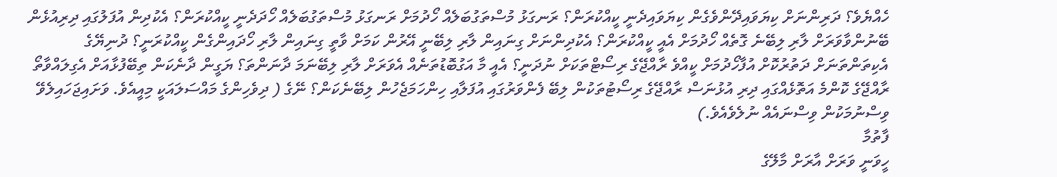ހެއްޔެވެ؟ ދަރިންނަށް ކިޔަވައިދޭންވެގެން ކިޔަވައިދެނީ ކީއްކުރަން؟ ރަނގަޅު މުސްތަގުބަލެއް ހޯދުމަށް ރަނގަޅު މުސްތަގުބަލެއް ހޯދަދެނީ ކީއްކުރަން؟ އެކުދިން އުފަލުގައި ދިރިއުޅެން ބޭނުންވާވަރަށް ލާރި ލިބޭނެ ގޮތެއް ހޯދުމަށް އެއީ ކީއްކުރަން؟ އެކުދިންނަށް ގިނައިން ލާރި ލިބޭނީ އޭރުން ކަމަށް ވާތީ ގިނައިން ލާރި ހޯދައިންގެން ކީއްކުރަނީ؟ ދުނިޔޭގެ އެކިތަންތަނަށް ދަތުރުކޮށް އުފާހޯދުމަށް ކީއްވެ ރާއްޖޭގެ ރިސޯޓްތަކަށް ނުދަނީ؟ އެއީ މާ އަގުބޮޑުތަނެއް އެވަރަށް ލާރި ލިބޭނަމަ ދާނަންތަ؟ ޔަގީން ދާނެކަން ތިބޭފުޅާއަށް އެގިލައްވާތޯ ރާއްޖޭގެ ކޮންމެ އަތޮޅެއްގައި ދިރި އުޅުނަސް ރާއްޖޭގެ ރިސޯޓުތަކުން ލިބޭ ފެންވަރުގައި އުފަލާއި ހިންހަމަޖެހުން ލިބޭނެކަން؟ ނޭގެ ( ދިވެހިންގެ މައްސަލައަކީ މިއީއެވެ. ވަށައިޖަހައިލެވޭ ވިސްނުމަކުން ވިސްނައެއް ނުލެވެއެވެ.)
ފާތުމާ
ހީވަނީ ވަރަށް އާރަށް މާލޭގެ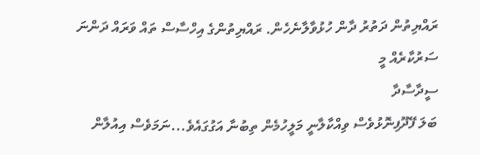ރައްޔިތުން ދަތުރު ދާން ހުޅުވާލާނެހެން. ރައްޔިތުންގެ އިހްސާސް ތައް ވަރައް ދަންނަ ސަރުކާރެއް މީ
ސީދާސާދާ
ބަލަ ފޭދޫފިނޮޅުވެސް ވިއްކާލާނީ މަލީހުމެން ތިބުނާ އަގުގައެވެ...ނަމަވެސް އިއުލާން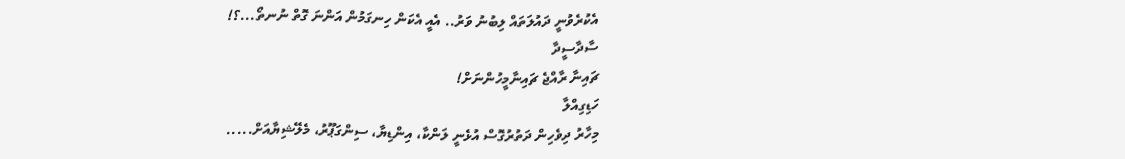އެކުރެވުނީ ދައުލަތައް ލިބުނު ވަރު.. އެއީ އެކަން ހިނގަމުން އަންނަ ގޮތް ނުނތޯ...؟!
ސާދާސީދާ
ޗައިނާ ރާއްޖެ ޗައިނާމީހުންނަށް!
ހަޑިގިއްލާ
މިހާރު ދިވެހިން ދަތުރުގޮސް އުޅެނީ ލަންކާ، އިންޑިޔާ، ސިންގަޕޫރު، މެލޭޝިޔާއަށް.....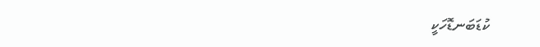ކުޑަބަނޑޮހަކީ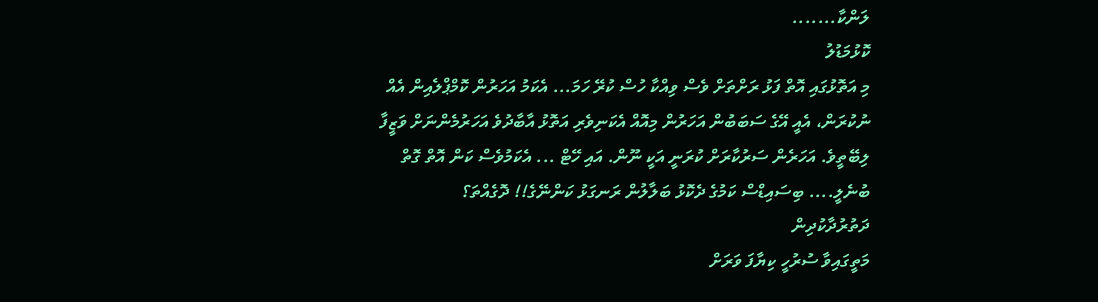ލަންކާ.......
ކޮޅުމަޑުލު
މި އަތޮޅުގައި އޮތް ފަޅު ރަށްތަށް ވެސް ވިއްކާ ހުސް ކުރޭ ހަމަ... އެކަމު އަހަރުން ކޮމްޕްލެއިން އެއް ނުކުރަން، އެއީ އޭގެ ސަބަބުން އަހަރުން މިއޮއް އެކަނިވެރި އަތޮޅު އާބާދުވެ އަހަރުމެންނަށް ވަޒީފާ ލިބޭތީވެ. އަހަރެން ސަރުކާރަށް ކުރަނީ އަކީ ނޫން. އައި ހޭޓް ... އެކަމުވެސް ކަން އޮތް ގޮތް ބުނެލީ.... ބިސައިޑްސް ކަމުގެ ދެކޮޅު ބަލާލުން ރަނގަޅު ކަންނޭގެ!! ދޮގެއްތަ؟
ދަތުރުދާކުދިން
މަތީގައިވާ ސުރުހީ ކިޔާފަ ވަރަށް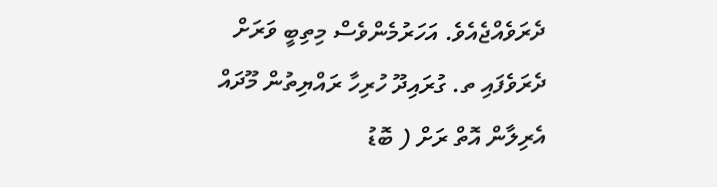ދެރަވެއްޖެއެވެ. އަހަރުމެންވެސް މިތިބީ ވަރަށް ދެރަވެފައި ތ. ގުރައިދޫ ހުރިހާ ރައްޔިތުން މޫދައް އެރިލާން އޮތް ރަށް ( ބޮޑު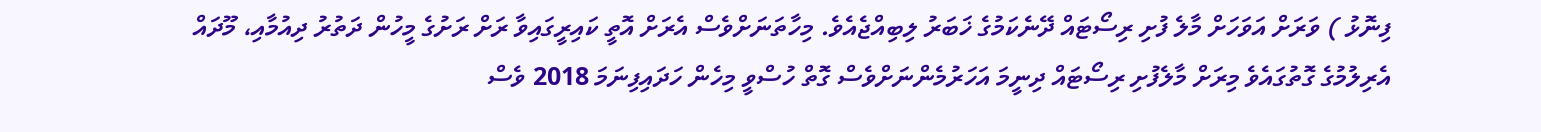ފިނޮޅު ) ވަރަށް އަވަހަށް މާލެ ފުށި ރިސޯޓައް ދޭނެކަމުގެ ޚަބަރު ލިބިއްޖެއެވެ. މިހާތަނަށްވެސް އެރަށް އޮތީ ކައިރީގައިވާ ރަށް ރަށުގެ މީހުން ދަތުރު ދިއުމާއި، މޫދައް އެރިލުމުގެ ގޮތުގައެވެ މިރަށް މާލެފުށި ރިސޯޓައް ދިނީމަ އަހަރުމެންނަށްވެސް ގޮތް ހުސްވީ މިހެން ހަދައިފިނަމަ 2018 ވެސް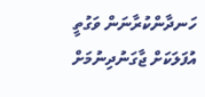ހަނދާންކުރާނަން ވަގުތީ އުފަލަކަށް ޖާގަނުދިނުމަށް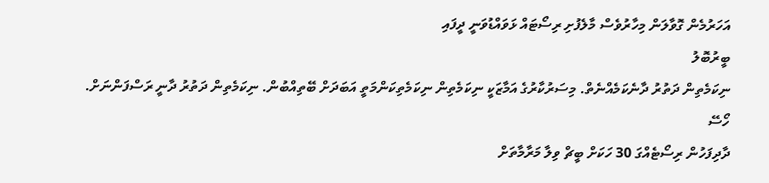އަހަރުމެން ގޮވާލަން މިހާރުވެސް މާލެފުށި ރިސޯޓައް ޅަވައްޑުވަނީ ދީފައި
ބީރުބޮލު
ނިކަމެތިން ދަތުރު ދާނެކަމެއްނެތް. މިސަރުކާރުގެ އަމާޒަކީ ނިކަމެތިން ނިކަމެތިކަންމަތީ އަބަދަށް ބޭތިއްބުން. ނިކަމެތިން ދަތުރު ދާނީ ރަސްފަންނަށް.
ހޯސޭ
ދާދިފަހުން ރިސޯޓެއްގަ 30 ހަކަށް ބީޗް ވިލާ މަރާމާތަށް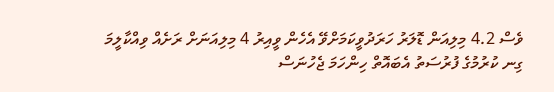ވެސް 4.2 މިލިއަން ޑޮލަރު ހަރަދުވީކަމަށްވޭ އެހެން ވީއިރު 4 މިލިއަނަށް ރަށެއް ވިއްކާލީމަ ގިނ ކުރުމުގެ ފުރުސަތު އެބައޮތް ހިންހަމަ ޖެހުނަސް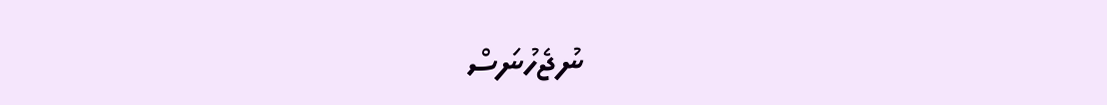ނުޖެހުނަސް